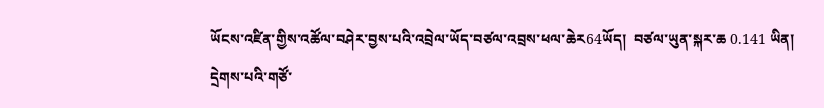ཡོངས་འཛིན་གྱིས་འཚོལ་བཤེར་བྱས་པའི་འབྲེལ་ཡོད་བཙལ་འབྲས་ཕལ་ཆེར64ཡོད།  བཙལ་ཡུན་སྐར་ཆ 0.141 ཡིན།
དྲེགས་པའི་གཙོ་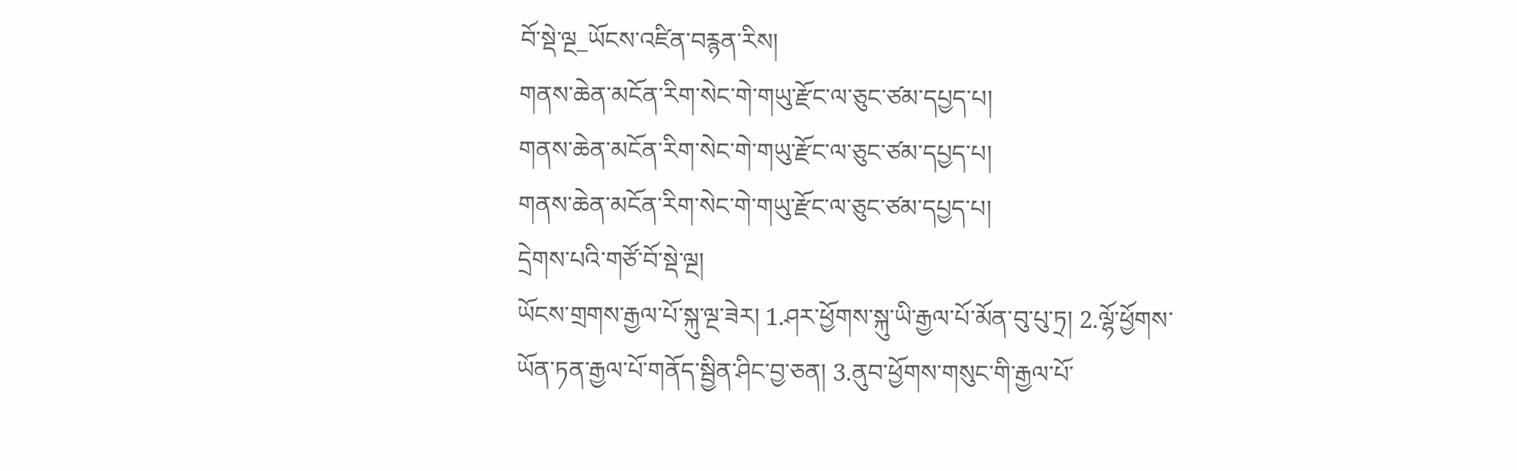བོ་སྡེ་ལྔ_ཡོངས་འཛིན་བརྙན་རིས།
གནས་ཆེན་མངོན་རིག་སེང་གེ་གཡུ་རྫོང་ལ་ཅུང་ཙམ་དཔྱད་པ།
གནས་ཆེན་མངོན་རིག་སེང་གེ་གཡུ་རྫོང་ལ་ཅུང་ཙམ་དཔྱད་པ།
གནས་ཆེན་མངོན་རིག་སེང་གེ་གཡུ་རྫོང་ལ་ཅུང་ཙམ་དཔྱད་པ།
དྲེགས་པའི་གཙོ་བོ་སྡེ་ལྔ།
ཡོངས་གྲགས་རྒྱལ་པོ་སྐུ་ལྔ་ཟེར། 1.ཤར་ཕྱོགས་སྐུ་ཡི་རྒྱལ་པོ་མོན་བུ་པུ་ཏྲ། 2.ལྷོ་ཕྱོགས་ཡོན་ཏན་རྒྱལ་པོ་གནོད་སྦྱིན་ཤིང་བྱ་ཅན། 3.ནུབ་ཕྱོགས་གསུང་གི་རྒྱལ་པོ་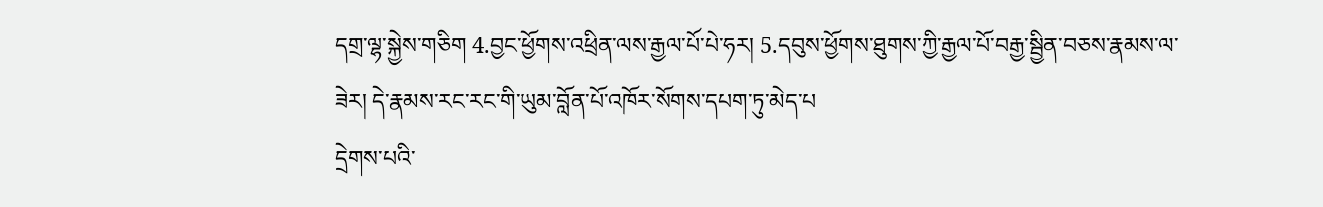དགྲ་ལྷ་སྐྱེས་གཅིག 4.བྱང་ཕྱོགས་འཕྲིན་ལས་རྒྱལ་པོ་པེ་ཧར། 5.དབུས་ཕྱོགས་ཐུགས་ཀྱི་རྒྱལ་པོ་བརྒྱ་སྦྱིན་བཅས་རྣམས་ལ་ཟེར། དེ་རྣམས་རང་རང་གི་ཡུམ་བློན་པོ་འཁོར་སོགས་དཔག་ཏུ་མེད་པ
དྲེགས་པའི་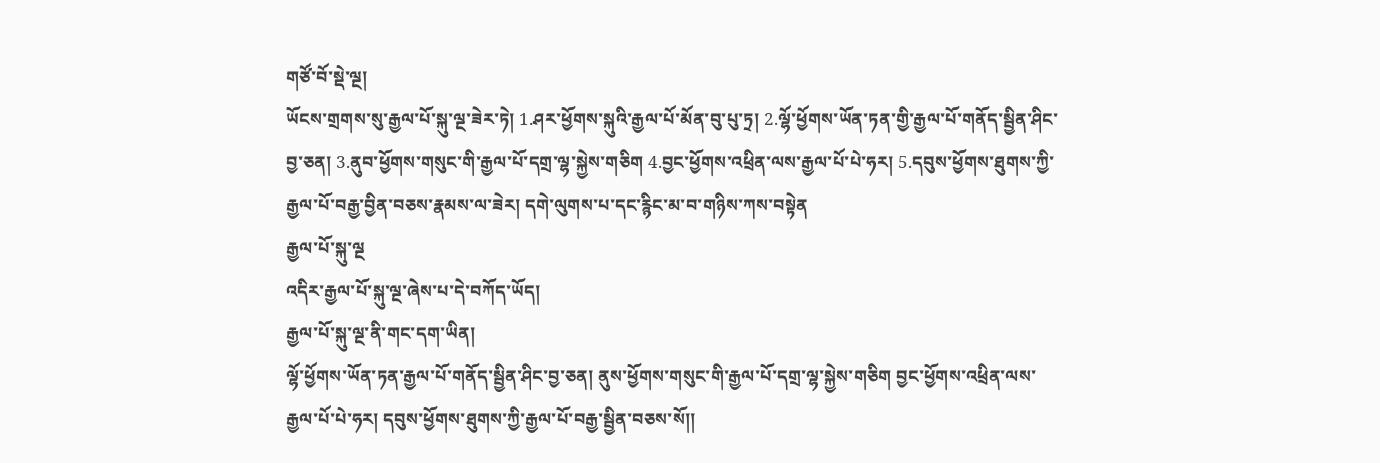གཙོ་བོ་སྡེ་ལྔ།
ཡོངས་གྲགས་སུ་རྒྱལ་པོ་སྐུ་ལྔ་ཟེར་ཏེ། 1.ཤར་ཕྱོགས་སྐུའི་རྒྱལ་པོ་མོན་བུ་པུ་ཏྲ། 2.ལྷོ་ཕྱོགས་ཡོན་ཏན་གྱི་རྒྱལ་པོ་གནོད་སྦྱིན་ཤིང་བྱ་ཅན། 3.ནུབ་ཕྱོགས་གསུང་གི་རྒྱལ་པོ་དགྲ་ལྷ་སྐྱེས་གཅིག 4.བྱང་ཕྱོགས་འཕྲིན་ལས་རྒྱལ་པོ་པེ་ཧར། 5.དབུས་ཕྱོགས་ཐུགས་ཀྱི་རྒྱལ་པོ་བརྒྱ་བྱིན་བཅས་རྣམས་ལ་ཟེར། དགེ་ལུགས་པ་དང་རྙིང་མ་བ་གཉིས་ཀས་བསྟེན
རྒྱལ་པོ་སྐུ་ལྔ
འདིར་རྒྱལ་པོ་སྐུ་ལྔ་ཞེས་པ་དེ་བཀོད་ཡོད།
རྒྱལ་པོ་སྐུ་ལྔ་ནི་གང་དག་ཡིན།
ལྷོ་ཕྱོགས་ཡོན་ཏན་རྒྱལ་པོ་གནོད་སྦྱིན་ཤིང་བྱ་ཅན། ནུས་ཕྱོགས་གསུང་གི་རྒྱལ་པོ་དགྲ་ལྷ་སྐྱེས་གཅིག བྱང་ཕྱོགས་འཕྲིན་ལས་རྒྱལ་པོ་པེ་ཧར། དབུས་ཕྱོགས་ཐུགས་ཀྱི་རྒྱལ་པོ་བརྒྱ་སྦྱིན་བཅས་སོ།།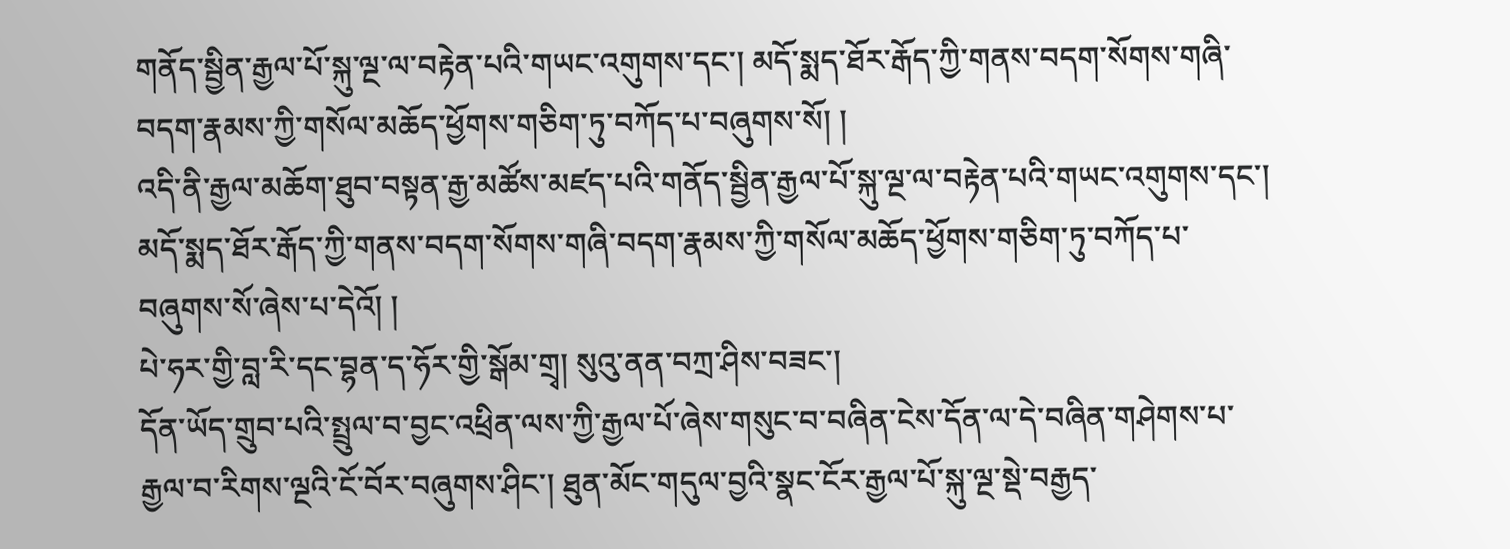གནོད་སྦྱིན་རྒྱལ་པོ་སྐུ་ལྔ་ལ་བརྟེན་པའི་གཡང་འགུགས་དང་། མདོ་སྨད་ཐོར་རྒོད་ཀྱི་གནས་བདག་སོགས་གཞི་བདག་རྣམས་ཀྱི་གསོལ་མཆོད་ཕྱོགས་གཅིག་ཏུ་བཀོད་པ་བཞུགས་སོ། །
འདི་ནི་རྒྱལ་མཆོག་ཐུབ་བསྟན་རྒྱ་མཚོས་མཛད་པའི་གནོད་སྦྱིན་རྒྱལ་པོ་སྐུ་ལྔ་ལ་བརྟེན་པའི་གཡང་འགུགས་དང་། མདོ་སྨད་ཐོར་རྒོད་ཀྱི་གནས་བདག་སོགས་གཞི་བདག་རྣམས་ཀྱི་གསོལ་མཆོད་ཕྱོགས་གཅིག་ཏུ་བཀོད་པ་བཞུགས་སོ་ཞེས་པ་དེའོ། །
པེ་ཧར་གྱི་བླ་རི་དང་བྷན་ད་ཧོར་གྱི་སྒོམ་གྲྭ། སུའུ་ནན་བཀྲ་ཤིས་བཟང་།
དོན་ཡོད་གྲུབ་པའི་སྤྲུལ་བ་བྱང་འཕྲིན་ལས་ཀྱི་རྒྱལ་པོ་ཞེས་གསུང་བ་བཞིན་ངེས་དོན་ལ་དེ་བཞིན་གཤེགས་པ་རྒྱལ་བ་རིགས་ལྔའི་ངོ་བོར་བཞུགས་ཤིང་། ཐུན་མོང་གདུལ་བྱའི་སྣང་ངོར་རྒྱལ་པོ་སྐུ་ལྔ་སྡེ་བརྒྱད་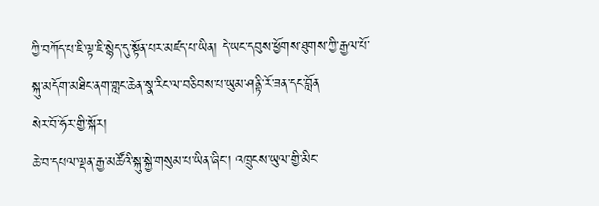ཀྱི་བཀོད་པ་ཇི་ལྟ་ཇི་སྙེད་དུ་སྟོན་པར་མཛད་པ་ཡིན། དེ་ཡང་དབུས་ཕྱོགས་ཐུགས་ཀྱི་རྒྱལ་པོ་སྐུ་མདོག་མཐིང་ནག་གླང་ཆེན་སྣ་རིང་ལ་བཅིབས་པ་ཡུམ་ཤནྟི་རོ་ཟན་དང་བློན
སེར་བོ་ཧོར་གྱི་སྐོར།
ཆེ་བ་དཔལ་ལྡན་རྒྱ་མཚོའི་སྐུ་སྐྱེ་གསུམ་པ་ཡིན་ཞིང་། འཁྲུངས་ཡུལ་གྱི་མིང་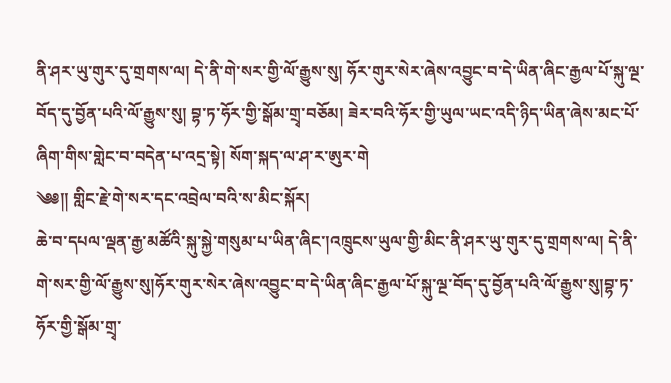ནི་ཤར་ཡུ་གུར་དུ་གྲགས་ལ། དེ་ནི་གེ་སར་གྱི་ལོ་རྒྱུས་སུ། ཧོར་གུར་སེར་ཞེས་འབྱུང་བ་དེ་ཡིན་ཞིང་རྒྱལ་པོ་སྐུ་ལྔ་བོད་དུ་བྱོན་པའི་ལོ་རྒྱུས་སུ། བྷ་ཏ་ཧོར་གྱི་སྒོམ་གྲྭ་བཅོམ། ཟེར་བའི་ཧོར་གྱི་ཡུལ་ཡང་འདི་ཉིད་ཡིན་ཞེས་མང་པོ་ཞིག་གིས་གླེང་བ་བདེན་པ་འདྲ་སྟེ། སོག་སྐད་ལ་ཤ་ར་ཨུར་གེ
༄༅།། གླིང་རྗེ་གེ་སར་དང་འབྲེལ་བའི་ས་མིང་སྐོར།
ཆེ་བ་དཔལ་ལྡན་རྒྱ་མཚོའི་སྐུ་སྐྱེ་གསུམ་པ་ཡིན་ཞིང་།འཁྲུངས་ཡུལ་གྱི་མིང་ནི་ཤར་ཡུ་གུར་དུ་གྲགས་ལ། དེ་ནི་གེ་སར་གྱི་ལོ་རྒྱུས་སུ།ཧོར་གུར་སེར་ཞེས་འབྱུང་བ་དེ་ཡིན་ཞིང་རྒྱལ་པོ་སྐུ་ལྔ་བོད་དུ་བྱོན་པའི་ལོ་རྒྱུས་སུ།བྷ་ཏ་ཧོར་གྱི་སྒོམ་གྲྭ་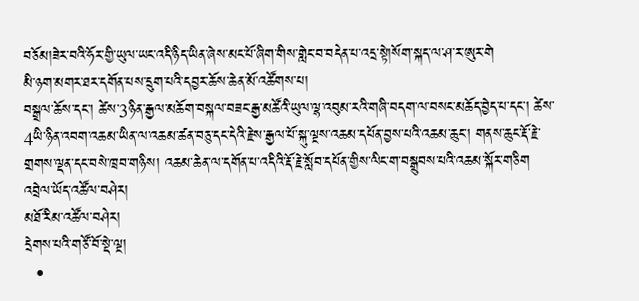བཅོམ།ཟེར་བའི་ཧོར་གྱི་ཡུལ་ཡང་འདི་ཉིད་ཡིན་ཞེས་མང་པོ་ཞིག་གིས་གླེང་བ་བདེན་པ་འདྲ་སྟེ།སོག་སྐད་ལ་ཤ་ར་ཨུར་གེ
མི་ཉག་མགར་ཐར་དགོན་པས་དྲུག་པའི་དབྱར་ཆོས་ཆེན་མོ་འཚོགས་པ།
བསྒྲལ་ཆོས་དང་། ཚེས་3ཉིན་རྒྱལ་མཆོག་བསྐལ་བཟང་རྒྱ་མཚོའི་ཡུལ་ལྷ་འབུམ་རའི་གཞི་བདག་ལ་བསང་མཆོད་བྱེད་པ་དང་། ཚེས་4ཡི་ཉིན་འབག་འཆམ་ཡིན་ལ་འཆམ་ཚན་བཅུ་དང་དེའི་རྗེས་རྒྱལ་པོ་སྐུ་ལྔས་འཆམ་དཔོན་བྱས་པའི་འཆམ་ཆུང་། གནས་ཆུང་རྡོ་རྗེ་གྲགས་ལྡན་དང་བསེ་ཁྲབ་གཉིས། འཆམ་ཆེན་ལ་དགོན་པ་འདིའི་རྡོ་རྗེ་སློབ་དཔོན་གྱིས་ལིང་ག་བསྒྲུབས་པའི་འཆམ་སྐོར་གཅིག
འབྲེལ་ཡོད་འཚོལ་བཤེར།
མཐོ་རིམ་འཚོལ་བཤེར།
དྲེགས་པའི་གཙོ་བོ་སྡེ་ལྔ།
  •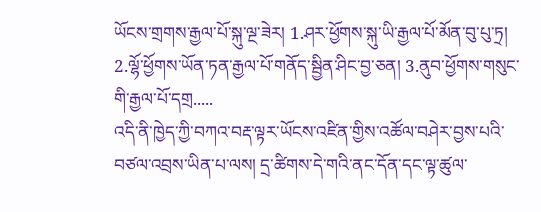ཡོངས་གྲགས་རྒྱལ་པོ་སྐུ་ལྔ་ཟེར། 1.ཤར་ཕྱོགས་སྐུ་ཡི་རྒྱལ་པོ་མོན་བུ་པུ་ཏྲ། 2.ལྷོ་ཕྱོགས་ཡོན་ཏན་རྒྱལ་པོ་གནོད་སྦྱིན་ཤིང་བྱ་ཅན། 3.ནུབ་ཕྱོགས་གསུང་གི་རྒྱལ་པོ་དགྲ.....
འདི་ནི་ཁྱེད་ཀྱི་བཀའ་བརྡ་ལྟར་ཡོངས་འཛིན་གྱིས་འཚོལ་བཤེར་བྱས་པའི་བཙལ་འབྲས་ཡིན་པ་ལས། དྲ་ཚིགས་དེ་གའི་ནང་དོན་དང་ལྟ་ཚུལ་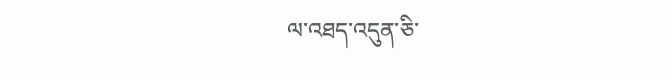ལ་འཐད་འདུན་ཅི་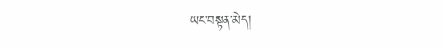ཡང་བསྟན་མེད།